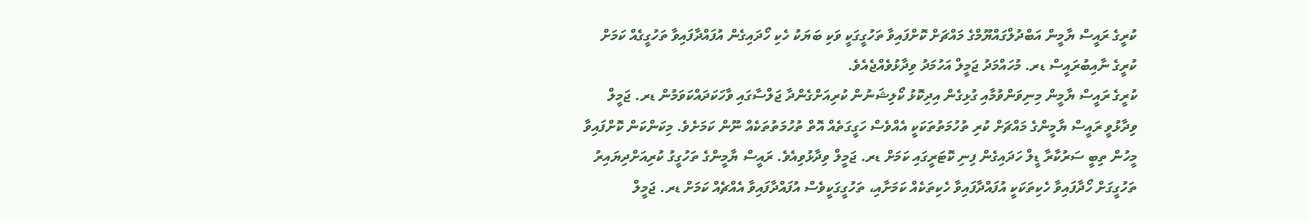ކުރީގެ ރައީސް ޔާމީން އަބްދުލްގައްޔޫމްގެ މައްޗަށް ކޮށްފައިވާ ތަހުގީގަކީ ވަކި ބަޔަކު ހެކި ހޯދައިގެން އުފައްދާފައިވާ ތަހުގީގެއް ކަމަށް ކުރީގެ ނާއިބުރައީސް ޑރ. މުހައްމަދު ޖަމީލް އަހުމަދު ވިދާޅުވެއްޖެއެވެ.
ކުރީގެ ރައީސް ޔާމީން މިނިވަންވުމާއި ގުޅިގެން އިދިކޮޅު ކޯލިޝަނުން ކުރިއަށްގެންދާ ޖަލްސާގައި ވާހަކަދައްކަވަމުން ޑރ. ޖަމީލް ވިދާޅުވީ ރައީސް ޔާމީންގެ މައްޗަށް ކުރި ތުހުމަތުތަކަކީ އެއްވެސް ހަގީގަތެއް އޮތް ތުހުމަތުތަކެއް ނޫން ކަމަށެވެ. މިކަންކަން ކޮށްފައިވާ މީހުން ތިބީ ސަރުކާރާ ޑީލް ހަދައިގެން ފިނި ކޮޓަރީގައި ކަމަށް ޑރ. ޖަމީލް ވިދާޅުވިއެވެ. ރައީސް ޔާމީންގެ ތަހުގީގު ކުރިއަށްދިޔައިރު ތަހުގީގަށް ހޯދާފައިވާ ހެކިތަކަކީ އުފައްދާފައިވާ ހެކިތަކެއް ކަމަށާއި، ތަހުގީގަކީވެސް އުފައްދާފައިވާ އެއްޗެއް ކަމަށް ޑރ. ޖަމީލް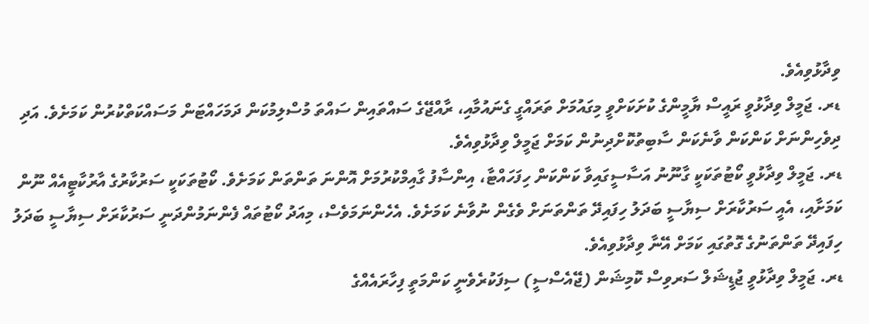ވިދާޅުވިއެވެ.
ޑރ. ޖަމީލް ވިދާޅުވީ ރައީސް ޔާމީންގެ ކުށަކަށްވީ މިގައުމަށް ތަރައްގީ ގެނައުމާއި، ރާއްޖޭގެ ސައްތައިން ސައްތަ މުސްލިމުކަން ދަމަހައްޓަން މަސައްކަތްކުރުން ކަމަށެވެ. އަދި ދިވެހިންނަށް ކަންކަން ވާނެކަން ސާބިތުކޮށްދިނުން ކަމަށް ޖަމީލް ވިދާޅުވިއެވެ.
ޑރ. ޖަމީލް ވިދާޅުވީ ކޯޓުތަކަކީ ގާނޫނު އަސާސީގައިވާ ކަންކަން ހިފަހައްޓާ، އިންސާފު ގާއިމްކުރުމަށް އޮންނަ ތަންތަން ކަމަށެވެ. ކޯޓުތަކަކީ ސަރުކާރުގެ އާރުކާޓީއެއް ނޫން ކަމަށާއި، އެއީ ސަރުކާރަށް ސިޔާސީ ބަދަލު ހިފައިދޭ ތަންތަނަށް ވެގެން ނުވާނެ ކަމަށެވެ. އެހެންނަމަވެސް، މިއަދު ކޯޓުތައް ފެންނަމުންދަނީ ސަރުކާރަށް ސިޔާސީ ބަދަލު ހިފައިދޭ ތަންތަނުގެ ގޮތުގައި ކަމަށް އޭނާ ވިދާޅުވިއެވެ.
ޑރ. ޖަމީލް ވިދާޅުވީ ޖުޑީޝަލް ސަރވިސް ކޮމިޝަން (ޖޭއެސްސީ) ސިފަކުރެވެނީ ކަންމަތީ ފިހާރައެއްގެ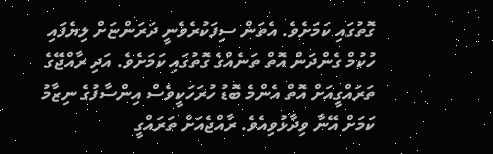ގޮތުގައި ކަމަށެވެ. އެތަން ސިފަކުރެވެނީ ދަރަންޏަށް ލިޔެފައި ހުކުމް ގެންދަން އޮތް ތަނެއްގެ ގޮތުގައި ކަމަށެވެ. އަދި ރާއްޖޭގެ ތަރައްގީއަށް އޮތް އެންމެ ބޮޑު ހުރަހަކީވެސް އިންސާފުގެ ނިޒާމު ކަމަށް އޭނާ ވިދާޅުވިއެވެ. ރާއްޖެއަށް ތަރައްގީ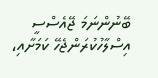ބޭނުންނަމަ ޖޭއެސްސީ އިސްލާހުކުރަންޖެހޭ ކަމަށާއި،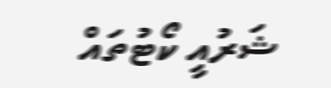ޝަރުއީ ކޯޓުތައް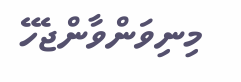މިނިވަންވާންޖެހޭ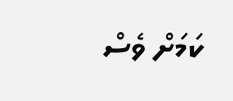ކަމަށް ވެސް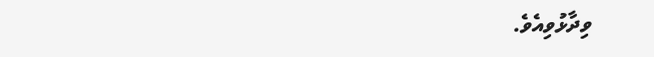ވިދާޅުވިއެވެ.